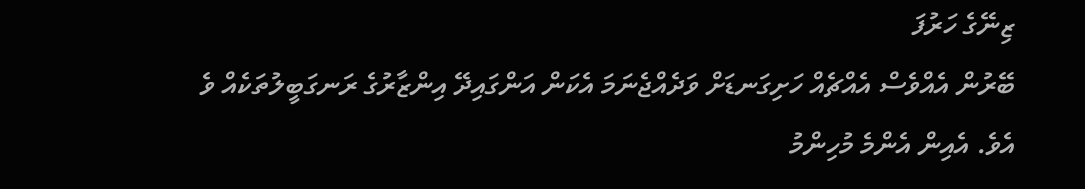ޒިނޭގެ ހަރުފަ
ބޭރުން އެއްވެސް އެއްޗެއް ހަށިގަނޑަށް ވަދެއްޖެނަމަ އެކަން އަންގައިދޭ އިންޒާރުގެ ރަނގަބީލުތަކެއް ވެ އެވެ. އެއިން އެންމެ މުހިންމު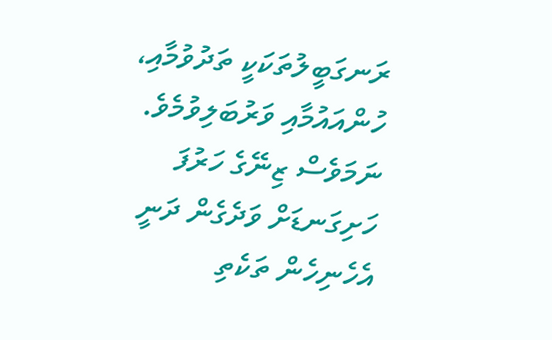ރަނގަބީލުތަކަކީ ތަދުވުމާއި، ހުންއައުމާއި ވަރުބަލިވުމެވެ. ނަމަވެސް ޒިނޭގެ ހަރުފަ ހަށިގަނޑަށް ވަދެގެން ދަނީ އެހެނިހެން ތަކެތި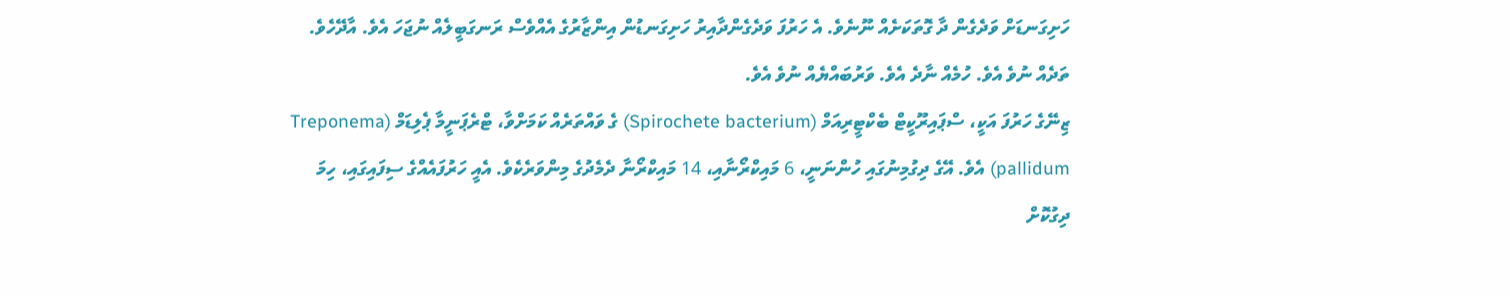ހަށިގަނޑަށް ވަދެގެން ދާ ގޮތަކަށެއް ނޫނެވެ. އެ ހަރުފަ ވަދެގެންދާއިރު ހަށިގަނޑުން އިންޒާރުގެ އެއްވެސް ރަނގަބީލެއް ނުޖަހަ އެވެ. އާދޭހެވެ. ތަދެއް ނުވެ އެވެ. ހުމެއް ނާދެ އެވެ. ވަރުބައްޔެއް ނުވެ އެވެ.
ޒިނޭގެ ހަރުފަ އަކީ، ސްޕައިރޫކީޓް ބެކްޓީރިއަމް (Spirochete bacterium) ގެ ވައްތަރެއް ކަމަށްވާ، ޓްރެޕަނީމާ ޕެލިޑަމް (Treponema pallidum) އެވެ. އޭގެ ދިގުމިނުގައި ހުންނަނީ، 6 މައިކްރޯނާއި، 14 މައިކްރޯނާ ދެމެދުގެ މިންވަރެކެވެ. އެއީ ހަރުފައެއްގެ ސިފައިގައި، ހިމަ ދިގުކޮށް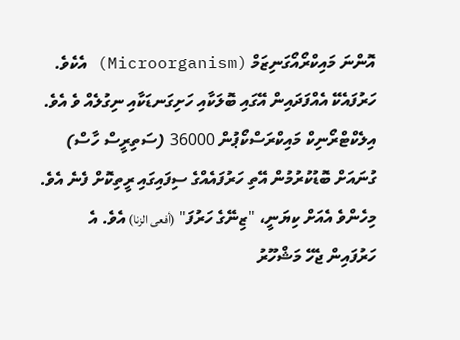އޮންނަ މައިކްރޯއޯގަނިޒަމް (Microorganism) އެކެވެ. ހަރުފައެކޭ އެއްފަދައިން އޭގައި ބޮލަކާއި ހަށިގަނޑަކާއި ނިގުލެއް ވެ އެވެ. އިލެކްޓްރޯނިކް މައިކްރަސްކޯޕުން 36000 (ސަތިރީސް ހާސް) ގުނައަށް ބޮޑުކުރުމުން އޭތި ހަރުފައެއްގެ ސިފައިގައި ރީތިކޮށް ފެނެ އެވެ. މިހެންވެ އެއަށް ކިޔަނީ، "ޒިނޭގެ ހަރުފަ" (أفعى الزنا) އެވެ. އެ ހަރުފައިން ޖެހޭ މަޝްހޫރު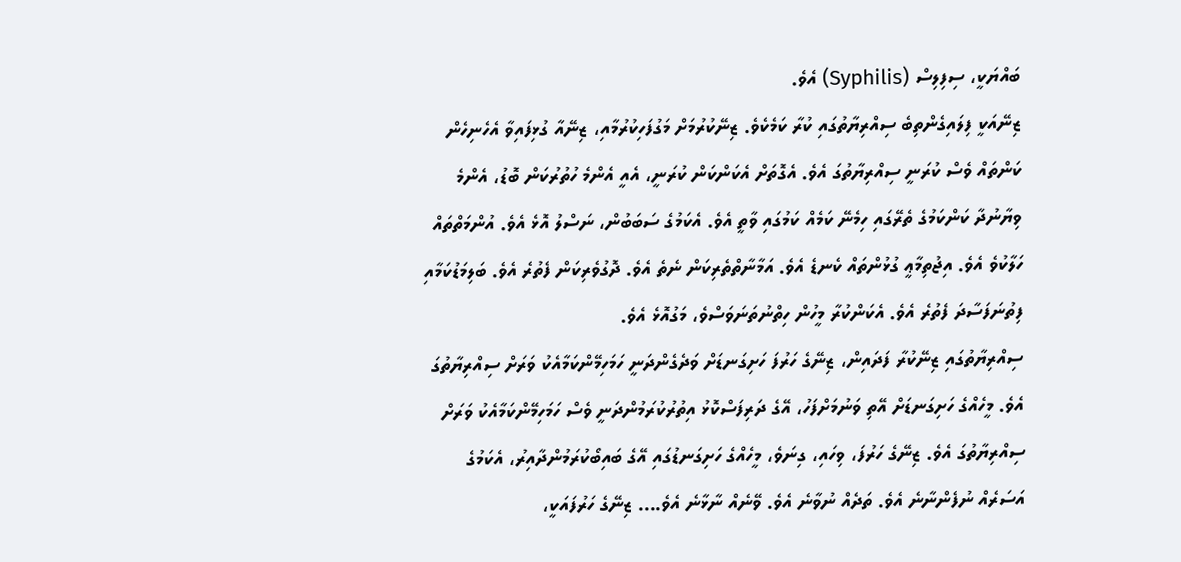ބައްޔަކީ، ސިފިލިސް (Syphilis) އެވެ.
ޒިނޭއަކީ ފިލައިގެންތިބެ ސިއްރިޔާތުގައި ކުރާ ކަމެކެވެ. ޒިނޭކުރުމަށް މަގުފަހިކުރުމާއި، ޒިނޭއާ ގުޅިފައިވާ އެހެނިހެން ކަންތައް ވެސް ކުރަނީ ސިއްރިޔާތުގަ އެވެ. އެގޮތަށް އެކަންކަން ކުރަނީ، އެއީ އެންމެ ހުތުރުކަން ބޮޑު، އެންމެ ވިޔާނުދާ ކަންކަމުގެ ތެރޭގައި ހިމެނޭ ކަމެއް ކަމުގައި ވާތީ އެވެ. އެކަމުގެ ސަބަބުން، ނަސްލު އޮޅެ އެވެ. އުންމަތްތައް ހަލާކުވެ އެވެ. އިޖުތިމާޢީ ގުޅުންތައް ކެނޑެ އެވެ. އަމާނާތްތެރިކަން ނެތެ އެވެ. ދޮގުވެރިކަން ފެތުރެ އެވެ. ބަލިމަޑުކަމާއި ފިތުނަފަސާދަ ފެތުރެ އެވެ. އެކަންކުރާ މީހުން ހިތްނުތަނަވަސްވެ، މަގުއޮޅެ އެވެ.
ސިއްރިޔާތުގައި ޒިނޭކުރާ ފަދައިން، ޒިނޭގެ ހަރުފަ ހަށިގަނޑަށް ވަދެގެންދަނީ ހަމަހިމޭންކަމާއެކު ވަރަށް ސިއްރިޔާތުގަ އެވެ. މީހެއްގެ ހަށިގަނޑަށް އޭތި ވަނުމަށްފަހު، އޭގެ ދަރިފަސްކޮޅު އިތުރުކުރަމުންދަނީ ވެސް ހަމަހިމޭންކަމާއެކު ވަރަށް ސިއްރިޔާތުގަ އެވެ. ޒިނޭގެ ހަރުފަ، ވިހައި، ގިނަވެ، މީހެއްގެ ހަށިގަނޑުގައި އޭގެ ބައިބޯކުރަމުންދާއިރު، އެކަމުގެ އަސަރެއް ނުފެންނާނެ އެވެ. ތަދެއް ނުވާނެ އެވެ. ވޭނެއް ނާޅާނެ އެވެ.... ޒިނޭގެ ހަރުފައަކީ،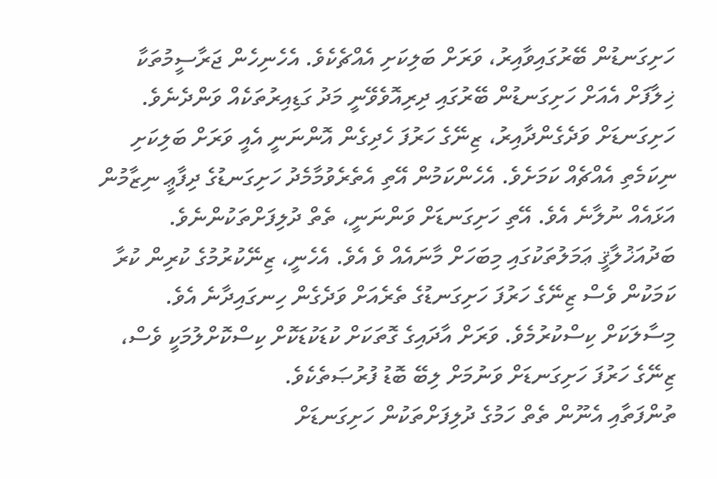ހަށިގަނޑުން ބޭރުގައިވާއިރު، ވަރަށް ބަލިކަށި އެއްޗެކެވެ. އެހެނިހެން ޖަރާސީމުތަކާ ޚިލާފަށް އެއަށް ހަށިގަނޑުން ބޭރުގައި ދިރިއޮވެވޭނީ މަދު ގަޑިއިރުތަކެއް ވަންދެނެވެ.
ހަށިގަނޑަށް ވަދެގެންދާއިރު، ޒިނޭގެ ހަރުފަ ހެދިގެން އޮންނަނީ އެއީ ވަރަށް ބަލިކަށި ނިކަމެތި އެއްޗެއް ކަމަށެވެ. އެހެންކަމުން އޭތި އެތެރެވުމާމެދު ހަށިގަނޑުގެ ދިފާޢީ ނިޒާމުން އަޅައެއް ނުލާނެ އެވެ. އޭތި ހަށިގަނޑަށް ވަންނަނީ، ތެތް ދުލިފަށްތަކުންނެވެ. ބަދުއަޚުލާޤީ ޢަމަލުތަކުގައި މިބަހަށް މާނައެއް ވެ އެވެ. އެހެނީ، ޒިނޭކުރުމުގެ ކުރިން ކުރާ ކަމަކުން ވެސް ޒިނޭގެ ހަރުފަ ހަށިގަނޑުގެ ތެރެއަށް ވަދެގެން ހިނގައިދާނެ އެވެ. މިސާލަކަށް ކިސްކުރުމެވެ. ވަރަށް އާދައިގެ ގޮތަކަށް ކުޑަކުޑަކޮށް ކިސްކޮށްލުމަކީ ވެސް، ޒިނޭގެ ހަރުފަ ހަށިގަނޑަށް ވަނުމަށް ލިބޭ ބޮޑު ފުރުޞަތެކެވެ.
ތުންފަތާއި އެނޫން ތެތް ހަމުގެ ދުލިފަށްތަކުން ހަށިގަނޑަށް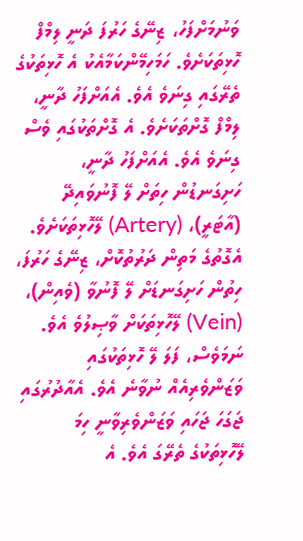ވަނުމަށްފަހު، ޒިނޭގެ ހަރުފަ ދަނީ ލިމްފް ހޮޅިތަކަށެވެ. ހަމަހިމޭންކަމާއެކު އެ ހޮޅިތަކުގެ ތެރޭގައި ގިނަވެ އެވެ. އެއަށްފަހު ދާނީ، ލިމްފް ގޮށްތަކަށެވެ. އެ ގޮށްތަކުގައި ވެސް ގިނަވެ އެވެ. އެއަށްފަހު ދާނީ، ހަށިގަނޑުން ހިތަށް ލޭ ފޮނުވައިދޭ (އާޓަރީ)، (Artery) ލޭހޮޅިތަކަށެވެ. އެގޮތުގެ މަތިން ދަރުތުކޮށް، ޒިނޭގެ ހަރުފަ، ހިތުން ހަށިގަނޑަށް ލޭ ފޮނުވާ (ވެއިން)، (Vein) ލޭހޮޅިތަކަށް ވާޞިލުވެ އެވެ. ނަމަވެސް، ފަލަ ލޭ ހޮޅިތަކުގައި ވަޒަންވެރިއެއް ނުވާނެ އެވެ. އެއާދުރުގައި ޖަގަހަ ޖަހައި ވަޒަންވެރިވާނީ ހިމަ ލޭހޮޅިތަކުގެ ތެރޭގަ އެވެ. އެ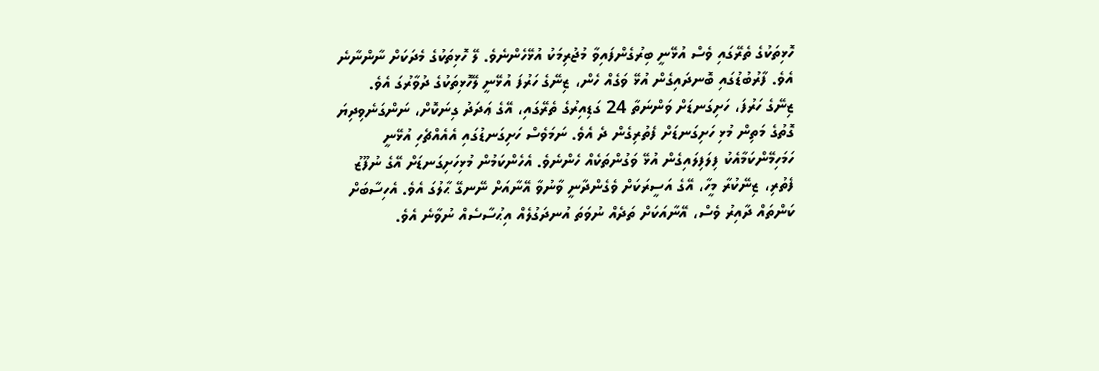ހޮޅިތަކުގެ ތެރޭގައި ވެސް އުޅޭނީ ބިރުގެންފައިވާ މުޖުރިމަކު އުޅޭހެންނެވެ. ލޭ ހޮޅިތަކުގެ މެދަކަށް ނާންނާނެ އެވެ. ފާރުބުޑުގައި ބޮނދައިގެން އުޅޭ ވަގެއް ހެން، ޒިނޭގެ ހަރުފަ އުޅޭނީ ލޭހޮޅިތަކުގެ ދުވާރުގަ އެވެ.
ޒިނޭގެ ހަރުފަ، ހަށިގަނޑަށް ވަންނަތާ 24 ގަޑިއިރުގެ ތެރޭގައި، އޭގެ ޢަދަދު ގިނަކޮށް، ނަންގަނެވިދިޔަ ގޮތުގެ މަތިން މުޅި ހަށިގަނޑަށް ފެތުރިގެން ދެ އެވެ. ނަމަވެސް ހަށިގަނޑުގައި އެއެއްޗެހި އުޅޭނީ ހަމަހިމޭންކަމާއެކު ފިލަފިލައިގެން އުޅޭ ވަގުންތަކެއް ހެންނެވެ. އެހެންކަމުން މުޅިހަށިގަނޑަށް އޭގެ ނުފޫޒު ފެތުރި، ޒިނޭކުރާ މީހާ، އޭގެ އަސީރަކަށް ވެގެންދާނީ ވާނުވާ އޭނާއަށް ނޭނގޭ ޙާލުގަ އެވެ. އެހިސާބަށް ކަންތައް ދާއިރު ވެސް، އޭނާއަކަށް ތަދެއް ނުވަތަ އުނދަގުލެއް އިޙުސާސެއް ނުވާނެ އެވެ.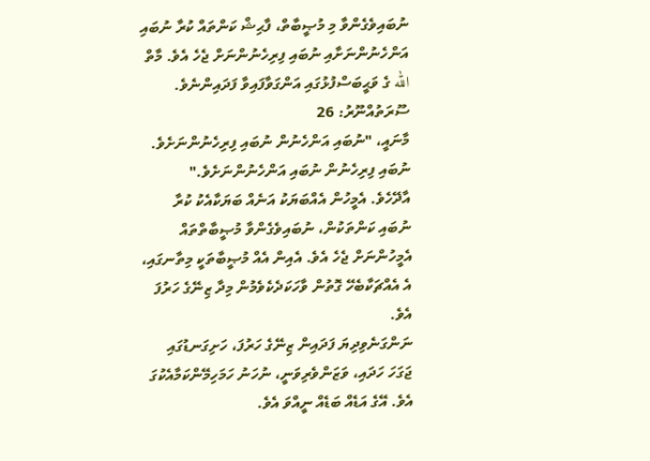ނުބައިވެގެންވާ މި މުޞީބާތް، ފާޙިޝް ކަންތައް ކުރާ ނުބައި އަންހެނުންނަށާއި ނުބައި ފިރިހެނުންނަށް ޖެހެ އެވެ. މާތް الله ގެ ވަޙީބަސްފުޅުގައި އަންގަވާފައިވާ ފަދައިންނެވެ.
ސޫރަތުއްނޫރު: 26
މާނައީ، "ނުބައި އަންހެނުން ނުބައި ފިރިހެނުންނަށެވެ. ނުބައި ފިރިހެނުން ނުބައި އަންހެނުންނަށެވެ."
އާދޭހެވެ. އެމީހުން އެއްބަޔަކު އަނެއް ބަޔަކާއެކު ކުރާ ނުބައި ކަންތަކުން، ނުބައިވެގެންވާ މުޞީބާތްތައް އެމީހުންނަށް ޖެހެ އެވެ. އެއިން އެއް މުޞީބާތަކީ މިތާނގައި، އެ އެއްޗަކާބެހޭ ގޮތުން ވާހަކަދެކެވެމުން މިދާ ޒިނޭގެ ހަރުފަ އެވެ.
ނަންގަނެވިދިޔަ ފަދައިން ޒިނޭގެ ހަރުފަ، ހަށިގަނޑުގައި ޖަގަހަ ހަދައި، ވަޒަންވެރިވަނީ، ނުހަނު ހަމަހިމޭންކަމާއެކުގަ އެވެ. އޭގެ އަޑެއް ބަޑެއް ނީއްވަ އެވެ.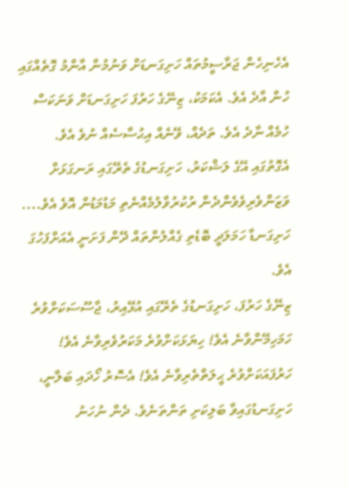އެހެނިހެން ޖަރާސީމުތައް ހަށިގަނޑަށް ވަނުމުން އާންމު ގޮތެއްގައި ހުން އާދެ އެވެ. އެކަމަކު، ޒިނޭގެ ހަރުފަ ހަށިގަނޑަށް ވަނަކަސް ހުމެއް ނާދެ އެވެ. ތަދެއް، ވޭނެއް އިޙުސާސެއް ނުވެ އެވެ. އެގޮތުގައި އޭގެ ލަޝްކަރު، ހަށިގަނޑުގެ ތެރޭގައި ރަނގަޅަށް ވަޒަންވެރިވެވެންދެން ރުކުރުވާލުމެއްނެތި މަޑުމަޑުން އޮވެ އެވެ.... ހަށިގަނޑާ ހަމަލަދީ ބޮޑެތި ގެއްލުންތައް ދޭން ފަށަނީ އެއަށްފަހުގަ އެވެ.
ޒިނޭގެ ހަރުފަ، ހަށިގަނޑުގެ ތެރޭގައި އުޅޭއިރު، ޖާސޫސަކަށްވުރެ ހަމަހިމޭންވާނެ އެވެ! ހިޔަޅަކަށްވުރެ މަކަރުވެރިވާނެ އެވެ! ހަރުފައަކަށްވުރެ ޙީލަތްތެރިވާނެ އެވެ! އެސޮރު ހޯދައި ބަލާނީ، ހަށިގަނޑުގައިވާ ބަލިކަށި ތަންތަނެވެ. ދެން ނުހަނު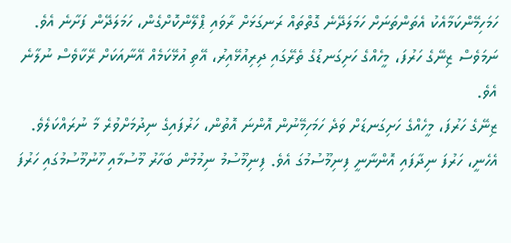ހަމަހިމޭންކަމާއެކު އެތަންތަނަށް ހަމަލަދޭނެ ގޮތްތައް ރަނގަޅަށް ރާވައި ޕްލޭންކޮށްގެން، ހަމަލަދޭން ފަށާނެ އެވެ. ނަމަވެސް ޒިނޭގެ ހަރުފަ، މީހެއްގެ ހަށިގަނޑުގެ ތެރޭގައި ދިރިއުޅޭއިރު، އޭތި އުޅޭކަމެއް އޭނާއަކަށް ރޭކާވެސް ނުލާނެ އެވެ.
ޒިނޭގެ ހަރުފަ، މީހެއްގެ ހަށިގަނޑަށް ވަދެ ހަމަހިމޭނުން އޮންނަ އޮތުން، ހަރުފައިގެ ނިދުމަށްވުރެ މާ ނުރައްކަލެވެ. އެހެނީ، ހަރުފަ ނިދާފައި އޮންނާނީ ފިނިމޫސުމުގަ އެވެ. ފިނިމޫސުމު ނިމުމުން ބަހާރު މޫސުމާއި ހޫނުމޫސުމުގައި ހަރުފަ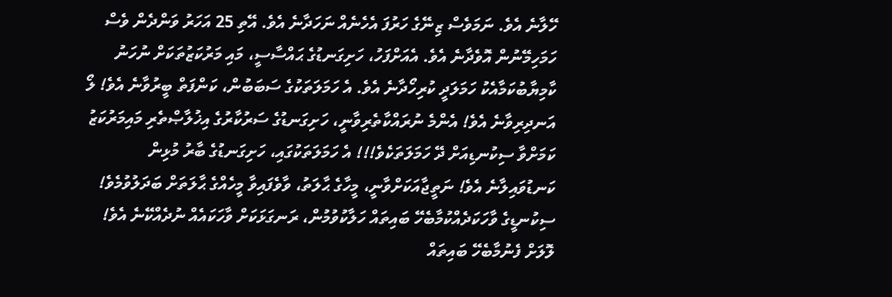ހޭލާނެ އެވެ. ނަމަވެސް ޒިނޭގެ ހަރުފަ އެހެނެއް ނަހަދާނެ އެވެ. އޭތި 25 އަހަރު ވަންދެން ވެސް ހަމަހިމޭނުން އޮވެދާނެ އެވެ. އެއަށްފަހު، ހަށިގަނޑުގެ ޙައްސާސީ، މައި މަރުކަޒުތަކަށް ނުހަނު ކާމިޔާބުކަމާއެކު ހަމަލަދީ ކުރިހޯދާނެ އެވެ. އެ ހަމަލަތަކުގެ ސަބަބުން، ކަންފަތް ބީރުވާނެ އެވެ! ލޯ އަނދިރިވާނެ އެވެ! އެންމެ ނުރައްކާތެރިވާނީ، ހަށިގަނޑުގެ ސަރުކާރުގެ އިޚުލާޞްތެރި މައިމަރުކަޒު ކަމަށްވާ ސިކުނޑިއަށް ދޭ ހަމަލަތަކެވެ!!! އެ ހަމަލަތަކުގައި، ހަށިގަނޑުގެ ބާރު މުޅިން ކަނޑުވައިލާނެ އެވެ! ނަތީޖާއަކަށްވާނީ، މީހާގެ ޙާލަތު، ވާވެފައިވާ މީހެއްގެ ޙާލަތަށް ބަދަލުވުމެވެ! ސިކުނޑީގެ ވާހަކަދެއްކުމާބެހޭ ބައިތައް ހަލާކުވުމުން، ރަނގަޅަކަށް ވާހަކައެއް ނުދެއްކޭނެ އެވެ! ލޮލަށް ފެނުމާބެހޭ ބައިތައް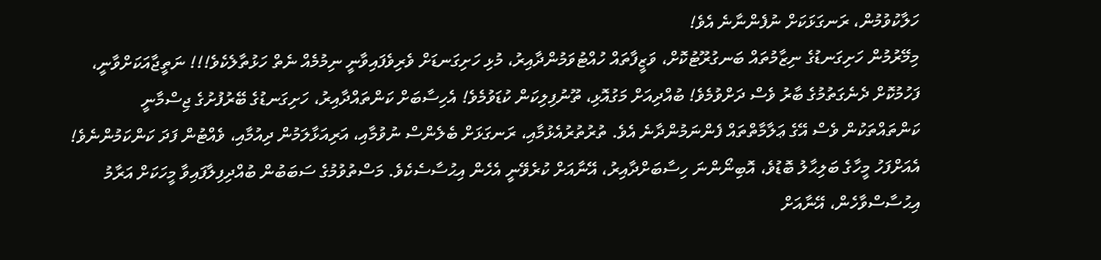ހަލާކުވުމުން، ރަނގަޅަކަށް ނުފެންނާނެ އެވެ!
މިމޭރުމުން ހަށިގަނޑުގެ ނިޒާމުތައް ބަނގުރޫޓުކޮށް، ވަޒީފާތައް ހުއްޓުވަމުންދާއިރު، މުޅި ހަށިގަނޑަށް ވެރިވެފައިވާނީ ނިމުމެއް ނެތް ހަޅުތާލެކެވެ!!! ނަތީޖާއަކަށްވާނީ، ފަހުމުކޮށް ދެނެގަތުމުގެ ބާރު ވެސް ދަށްވުމެވެ! ބުއްދިއަށް މަގުއޮޅި، ތޫނުފިލިކަން ކުޑަވުމެވެ! އެހިސާބަށް ކަންތައްދާއިރު، ހަށިގަނޑުގެ ބޭރުފުށުގެ ޖިސްމާނީ ކަންތައްތަކުން ވެސް އޭގެ ޢަލާމާތްތައް ފެންނަމުންދާނެ އެވެ. ތުރުތުރުއެޅުމާއި، ރަނގަޅަށް ބެލެންސް ނުވުމާއި، އަރިއަޅާލަމުން ދިއުމާއި، ވެއްޓުން ފަދަ ކަންކަމުންނެވެ! އެއަށްފަހު މީހާގެ ބަލިޙާލު ބޮޑުވެ، އޮބިނޯންނަ ހިސާބަށްދާއިރު، އޭނާއަށް ކުރެވޭނީ އެހެން އިޙުސާސެކެވެ. މަސްތުވުމުގެ ސަބަބުން ބުއްދިފިލާފައިވާ މީހަކަށް އަރާމު އިޙުސާސްވާހެން، އޭނާއަށް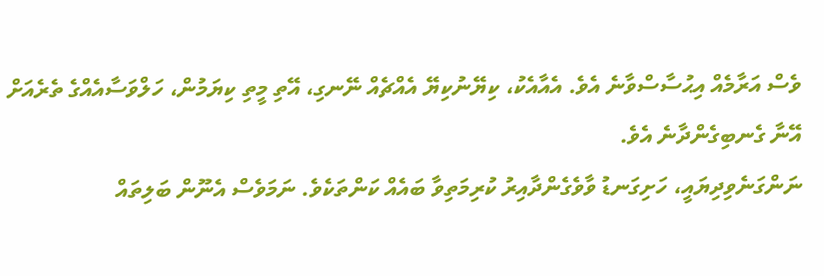ވެސް އަރާމެއް އިޙުސާސްވާނެ އެވެ. އެއާއެކު، ކިޔޭނުކިޔޭ އެއްޗެއް ނޭނގި، އޭތި މީތި ކިޔަމުން، ހަލްވަސާއެއްގެ ތެރެއަށް އޭނާ ގެނބިގެންދާނެ އެވެ.
ނަންގަނެވިދިޔައީ، ހަށިގަނޑު ވާވެގެންދާއިރު ކުރިމަތިވާ ބައެއް ކަންތަކެވެ. ނަމަވެސް އެނޫން ބަލިތައް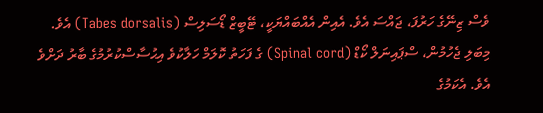ވެސް ޒިނޭގެ ހަރުފަ، ޖައްސަ އެވެ. އެއިން އެއްބައްޔަކީ، ޓޭބީޒް ޑޯސަލިސް (Tabes dorsalis) އެވެ. މިބަލި ޖެހުމުން، ސްޕައިނަލް ކޯޑް (Spinal cord) ގެ ފަހަތު ކޮލަމް ހަލާކުވެ އިޙުސާސްކުރުމުގެ ބާރު ދަށްވެ އެވެ. އެކަމުގެ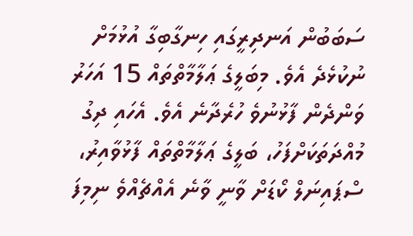ސަބަބުން އަނދިރީގައި ހިނގާބިގާ އުޅުމަށް ނުކުޅެދެ އެވެ. މިބަލީގެ ޢަލާމާތްތައް 15 އަހަރު ވަންދެން ފާޅުނުވެ ހުރެދާނެ އެވެ. އެހައި ދިގު މުއްދަތަކަށްފަހު، ބަލީގެ ޢަލާމާތްތައް ފާޅުވާއިރު، ސްޕައިނަލް ކޯޑަށް ވާނީ ވާނެ އެއްޗެއްވެ ނިމިފަ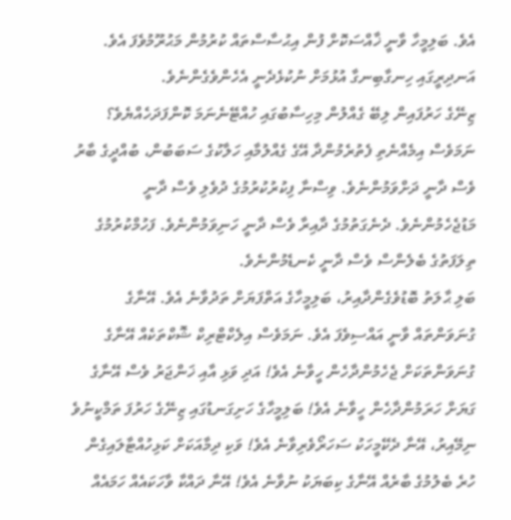އެވެ. ބަލިމީހާ ވާނީ ޚާއްސަކޮށް ފުން އިޙުސާސްތައް ކުރުމުން މަޙުރޫމުވެފަ އެވެ. އަނދިރީގައި ހިނގާބިނގާ އުޅުމަށް ނުކުޅެދެނީ އެހެންވެގެންނެވެ.
ޒިނޭގެ ހަރުފައިން ލިބޭ ގެއްލުން މިހިސާބުގައި ހުއްޓޭނެނަމަ ކޮންފަދަހެއްޔެވެ؟ ނަމަވެސް އިމެއްނެތި ފެތުރެމުންދާ އޭގެ ގެއްލުމާއި ހަލާކުގެ ސަބަބުން، ބުއްދީގެ ބާރު ވެސް ދާނީ ދަށްވަމުންނެވެ. ވިސްނާ ފިކުރުކުރުމުގެ ދުވެލި ވެސް ދާނީ މަޑުޖެހެމުންނެވެ. ދެނެގަތުމުގެ ދާއިރާ ވެސް ދާނީ ހަނިވަމުންނެވެ. ފަހުމްކުރުމުގެ ތިލަފަތުގެ ބެލެންސް ވެސް ދާނީ ކެނޑެމުންނެވެ.
ބަލި ޙާލަތު ބޮޑުވެގެންދާއިރު، ބަލިމީހާގެ އަތްފަޔަށް ތަދުވާނެ އެވެ. އޭނާގެ ގުނަވަންތައް ވާނީ އައްސިވެފަ އެވެ. ނަމަވެސް އިލެކްޓްރިކް ޝޮކްތަކެއް އޭނާގެ ގުނަވަންތަކަށް ޖެހެމުންދާހެން ހީވާނެ އެވެ! އަދި ވަޅި އާއި ޚަންޖަރު ވެސް އޭނާގެ ގަޔަށް ހަރަމުންދާހެން ހީވާނެ އެވެ! ބަލިމީހާގެ ހަށިގަނޑުގައި ޒިނޭގެ ހަރުފަ ތަމްކީނުވެ ނިމޭއިރު، އޭނާ ދެކޭމީހަކު ސަހަރޯވެރިވާނެ އެވެ! ވަކި ދިމާއަކަށް ކަޅިހުއްޓާލައިގެން ހުރެ ބެލުމުގެ ބާރެއް އޭނާގެ ކިބަޔަކު ނުވާނެ އެވެ! އޭނާ ދައްކާ ވާހަކައެއް ހަމައެއް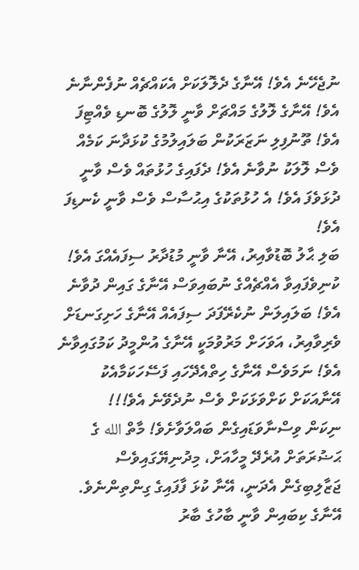ނުޖެހޭނެ އެވެ! އޭނާގެ ދެލޮލަކަށް އެކައްޗެއް ނުފެންނާނެ އެވެ! އޭނާގެ ލޮލުގެ މައްޗަށް ވާނީ ލޮލުގެ ބޮނޑި ވެއްޓިފަ އެވެ! ތޫނުފިލި ނަޒަރަކުން ބަލައިލުމުގެ ކުޅަދާނަ ކަމެއް ވެސް ލޮލަކު ނުވާނެ އެވެ! ދެފައިގެ ހުޅުތައް ވެސް ވާނީ ދުޅަވެފަ އެވެ! އެ ހުޅުތަކުގެ އިޙުސާސް ވެސް ވާނީ ކެނޑިފަ އެވެ!
ބަލި ޙާލު ބޮޑުވާއިރު، އޭނާ ވާނީ މުޑުދާރު ސިފައެއްގަ އެވެ! ކުނިވެފައިވާ އެއްޗެއްގެ ނުބައިވަސް އޭނާގެ ގައިން ދުވާނެ އެވެ! ބަލައިލަން ނުކެރޭފަދަ ސިފައެއް އޭނާގެ ހަށިގަނޑަށް ވެރިވާއިރު، އަވަހަށް މަރުވުމަކީ އޭނާގެ އުންމީދު ކަމުގައިވާނެ އެވެ! ނަމަވެސް އޭނާގެ ހިތްއެދޭހައި ފަސޭހަކަމާއެކު އޭނާއަކަށް ކަށްވަޅަކަށް ވެސް ނުދެވޭނެ އެވެ!!!
ނިކަން ވިސްނާވަޑައިގެން ބައްލަވާށެވެ! މާތް الله ގެ ޙަޟުރަތަށް އުރެދޭ މީހާއަށް، މިދުނިޔޭގައިވެސް ޖަޒާލިބިގެން އެދަނީ، އޭނާ ކުޅަ ފާފައިގެ ގިންތިންނެވެ. އޭނާގެ ކިބައިން ވާނީ ބާހުގެ ބާރު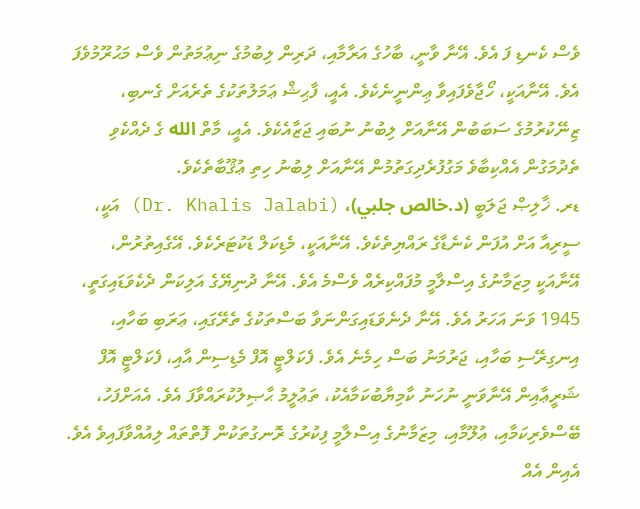ވެސް ކެނޑި ފަ އެވެ. އޭނާ ވާނީ، ބާހުގެ އަރާމާއި، ދަރިން ލިބުމުގެ ނިޢުމަތުން ވެސް މަޙުރޫމުވެފަ އެވެ. އޭނާއަކީ، ހޯޖާވެފައިވާ ޢިންނީނެކެވެ. އެއީ، ފާޙިޝް ޢަމަލުތަކުގެ ތެރެއަށް ގެނބި، ޒިނޭކުރުމުގެ ސަބަބުން އޭނާއަށް ލިބުނު ނުބައި ޖަޒާއެކެވެ. އެއީ، މާތް الله ގެ ދެއްކެވި ތެދުމަގުން އެއްކިބާވެ މަގުފުރެދިގަތުމުން އޭނާއަށް ލިބުނު ހިތި ޢުޤޫބާތެކެވެ.
ޑރ. ޚާލިޞް ޖަލަބީ (د.خالص جلبي)، (Dr. Khalis Jalabi) އަކީ، ސީރިއާ އަށް އުފަން ކެނެޑާގެ ރައްޔިތެކެވެ. އޭނާއަކީ، މެޑިކަލް ޑަކުޓަރެކެވެ. އޭގެއިތުރުން، އޭނާއަކީ މިޒަމާނުގެ އިސްލާމީ މުފައްކިރެއް ވެސްމެ އެވެ. އޭނާ ދުނިޔޭގެ އަލިކަން ދެކެވަޑައިގަތީ، 1945 ވަނަ އަހަރު އެވެ. އޭނާ ދެނެވަޑައިގަންނަވާ ބަސްތަކުގެ ތެރޭގައި، ޢަރަބި ބަހާއި، އިނގިރޭސި ބަހާއި، ޖަރުމަނު ބަސް ހިމެނެ އެވެ. ފެކަލްޓީ އޮފް މެޑިސިން އާއި، ފެކަލްޓީ އޮފް ޝަރީޢާއިން އޭނާވަނީ ނުހަނު ކާމިޔާބުކަމާއެކު، ތަޢުލީމު ޙާޞިލުކުރައްވާފަ އެވެ. އެއަށްފަހު، ބޭސްވެރިކަމާއި، ޢުލޫމާއި، މިޒަމާނުގެ އިސްލާމީ ފިކުރުގެ ރޮނގުތަކުން ފޮތްތައް ލިއުއްވާފައިވެ އެވެ. އެއިން އެއް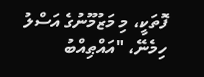ފޮތަކީ، މި މަޒުމޫނުގެ އަސްލު ހިމެނޭ، "އައްޠިއްބު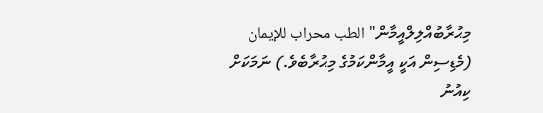މިޙުރާބުއްލިލްއީމާން" الطب محراب للإيمان (މެޑިސިން އަކީ އީމާންކަމުގެ މިޙުރާބެވެ.) ނަމަކަށް ކިއުނު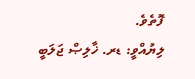ފޮތެވެ.
ލިޔުއްވީ: ޑރ. ޚާލިޞް ޖަލަބީ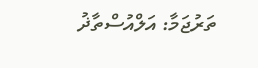ތަރުޖަމާ: އަލްއުސްތާޛު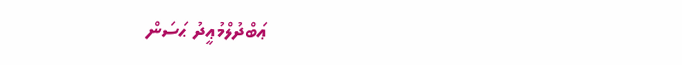ޢަބްދުލްމުޢީދު ޙަސަން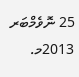25 ނޮވެމްބަރ 2013މ.